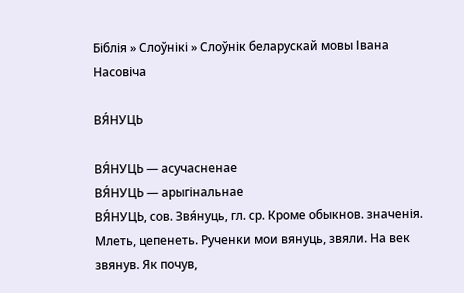Біблія » Слоўнікі » Слоўнік беларускай мовы Івана Насовіча

ВЯ́НУЦЬ

ВЯ́НУЦЬ — асучасненае
ВЯ́НУЦЬ — арыгінальнае
ВЯ́НУЦЬ, сов. Звя́нуць, гл. ср. Кроме обыкнов. значенія. Млеть, цепенеть. Рученки мои вянуць, звяли. На век звянув. Як почув,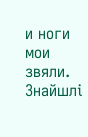и ноги мои звяли.
Знайшлі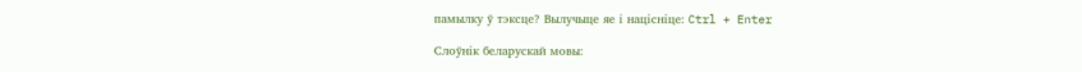памылку ў тэксце? Вылучыце яе і націсніце: Ctrl + Enter

Слоўнік беларускай мовы: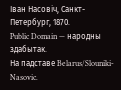Іван Насовіч, Санкт-Петербург, 1870.
Public Domain — народны здабытак.
На падставе Belarus/Slouniki-Nasovic.